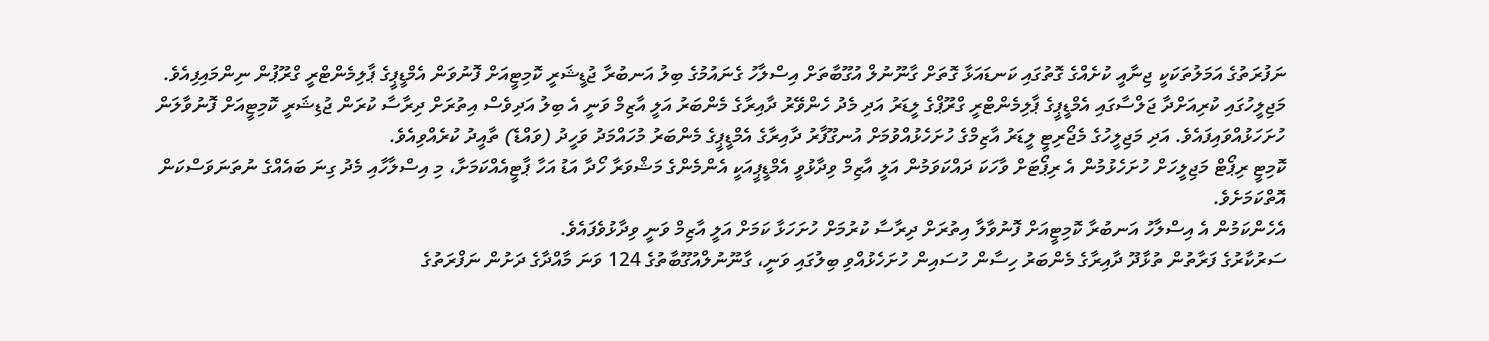ނަފުރަތުގެ އަމަލުތަކަކީ ޖިނާއީ ކުށެއްގެ ގޮތުގައި ކަނޑައަޅާ ގޮތަށް ގާނޫނުލް އުގޫބާތަށް އިސްލާހު ގެނައުމުގެ ބިލު އަނބުރާ ޖުޑީޝަރީ ކޮމިޓީއަށް ފޮނުވަން އެމްޑީޕީގެ ޕާލިމެންޓްރީ ގްރޫޕުން ނިންމައިފިއެވެ.
މަޖިލީހުގައި ކުރިއަށްދާ ޖަލްސާގައި އެމްޑީޕީގެ ޕާލިމެންޓްރީ ގްރޫޕްގެ ލީޑަރު އަދި މެދު ހެންވޭރު ދާއިރާގެ މެންބަރު އަލީ އާޒިމް ވަނީ އެ ބިލު އަދިވެސް އިތުރަށް ދިރާސާ ކުރަން ޖުޑިޝަރީ ކޮމިޓީއަށް ފޮނުވާލަން ހުށަހަޅުއްވައިފައެވެ. އަދި މަޖިލީހުގެ މެޖޯރިޓީ ލީޑަރު އާޒިމްގެ ހުށަހެޅުއްވުމަށް އުނގޫފާރު ދާއިރާގެ އެމްޑީޕީގެ މެންބަރު މުހައްމަދު ވަހީދު (ވައްޑެ) ތާއީދު ކުރެއްވިއެވެ.
ކޮމިޓީ ރިޕޯޓް މަޖިލީހަށް ހުށަހެޅުމުން އެ ރިޕޯޓަށް ވާހަކަ ދައްކަވަމުން އަލީ އާޒިމް ވިދާޅުވީ އެމްޑީޕީއަކީ އެންމެންގެ މަޝްވަރާ ހޯދާ އަޑު އަހާ ޕާޓީއެއްކަމަށާ، މި އިސްލާހާއި މެދު ގިނަ ބައެއްގެ ނުތަނަވަސްކަން އޮތްކަމަށެވެ.
އެހެންކަމުން އެ އިސްލާހު އަނބުރާ ކޮމިޓީއަށް ފޮނުވާލާ އިތުރަށް ދިރާސާ ކުރުމަށް ހުށަހަޅާ ކަމަށް އަލީ އާޒިމް ވަނީ ވިދާޅުވެފައެވެ.
ސަރުކާރުގެ ފަރާތުން ތުޅާދޫ ދާއިރާގެ މެންބަރު ހިސާން ހުސައިން ހުށަހެޅުއްވި ބިލުގައި ވަނީ، ގާނޫނުލްއުގޫބާތުގެ 124 ވަނަ މާއްދާގެ ދަށުން ނަފްރަތުގެ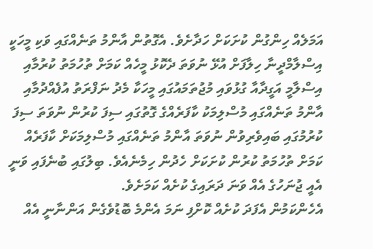އަމަލެއް ހިންގުން ކުށަކަށް ހަދާށެވެ. އެގޮތުން އާންމު ތަނެއްގައި ވަކި މީހަކީ އިސްލާމްދީނާ ހިލާފަށް އުޅޭ ނުވަތަ ދެކޮޅު މީހެއް ކަމަށް ތުހުމަތު ކުރުމާއި އިސްލާމީ އަގީދާއާ ގުޅުވައި މުޖުތަމައުގައި މީހަކާ މެދު ނަފްރަތު އުފެއްދުމާއި އާންމު ތަނެއްގައި މުސްލިމަކު ކާފަރެއްގެ ގޮތުގައި ސިފަ ކުރުން ނުވަތަ ސިފަ ކުރުމުގައި ބައިވެރިވުން ނުވަތަ އާންމު ތަނެއްގައި މުސްލިމަކަށް ކާފަރެއް ކަމަށް ތުހުމަތު ކުރުން ކުށަކަށް ހެދުން ހިމެނެއެވެ. ބިލުގައި ބުނެފައި ވަނީ އެއީ ޖުނަހުގެ އެއް ވަނަ ދަރައިގެ ކުށެއް ކަމަށެވެ.
އެހެންކަމުން އެފަދަ ކުށެއް ކޮށްފި ނަމަ އެންމެ ބޮޑުވެގެން އަންނާނީ އެއް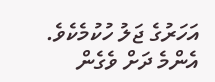އަހަރުގެ ޖަލު ހުކުމެކެވެ. އެންމެ ދަށް ވެގެން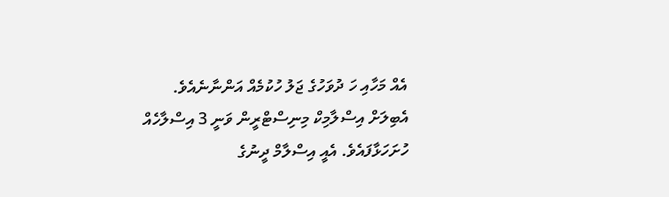އެއް މަހާއި ހަ ދުވަހުގެ ޖަލު ހުކުމެއް އަންނާނެއެވެ.
އެބިލަށް އިސްލާމިކް މިނިސްޓްރީން ވަނީ 3 އިސްލާހެއް ހުށަހަޅާފައެވެ. އެއީ އިސްލާމް ދީނުގެ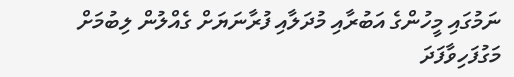ނަމުގައި މީހުންގެ އަބުރާއި މުދަލާއި ފުރާނަޔަށް ގެއްލުން ލިބުމަށް މަގުފަހިވާފަދަ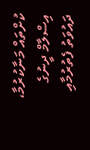ކުށްތައް މަނާކުރުމާ، އިސްލާމް ދީނުގެ ދައުވަތު ފެތުރުމާއި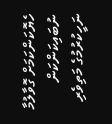ހެޔޮކަންކަމަށް ގޮވާލުމާ ނުބައިކަންކަން ނަހީކުރުމުގެ މަތިވެރި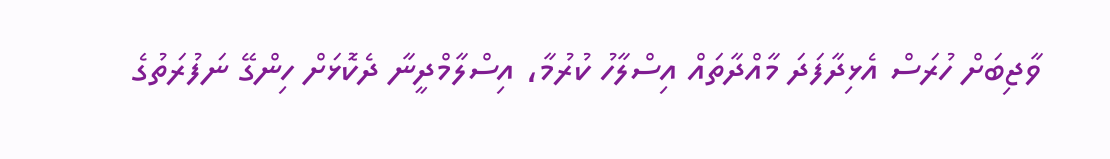ވާޖިބަށް ހުރަސް އެޅިދާފަދަ މާއްދާތައް އިސްލާހު ކުރުމާ، އިސްލާމްދީނާ ދެކޮޅަށް ހިންގޭ ނަފުރަތުގެ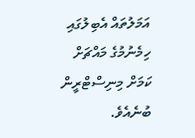އަމަލުތައް އެބިލުގައި ހިމެނުމުގެ މައްޗަށް ކަމަށް މިނިސްޓްރީން ބުނެއެވެ.